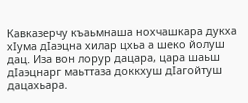Кавказерчу къаьмнаша нохчашкара дукха хIума дIаэцна хилар цхьа а шеко йолуш дац. Иза вон лорур дацара, цара шаьш дIаэцнарг маьттаза доккхуш дIагойтуш дацахьара.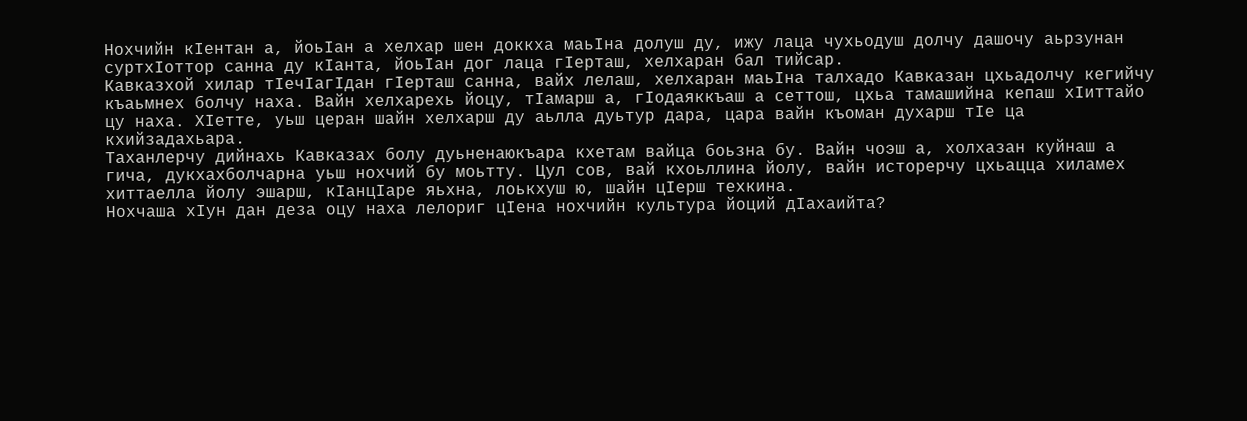Нохчийн кIентан а, йоьIан а хелхар шен доккха маьIна долуш ду, ижу лаца чухьодуш долчу дашочу аьрзунан суртхIоттор санна ду кIанта, йоьIан дог лаца гIерташ, хелхаран бал тийсар.
Кавказхой хилар тIечIагIдан гIерташ санна, вайх лелаш, хелхаран маьIна талхадо Кавказан цхьадолчу кегийчу къаьмнех болчу наха. Вайн хелхарехь йоцу, тIамарш а, гIодаяккъаш а сеттош, цхьа тамашийна кепаш хIиттайо цу наха. ХIетте, уьш церан шайн хелхарш ду аьлла дуьтур дара, цара вайн къоман духарш тIе ца кхийзадахьара.
Таханлерчу дийнахь Кавказах болу дуьненаюкъара кхетам вайца боьзна бу. Вайн чоэш а, холхазан куйнаш а гича, дукхахболчарна уьш нохчий бу моьтту. Цул сов, вай кхоьллина йолу, вайн исторерчу цхьацца хиламех хиттаелла йолу эшарш, кIанцIаре яьхна, лоькхуш ю, шайн цIерш техкина.
Нохчаша хIун дан деза оцу наха лелориг цIена нохчийн культура йоций дIахаийта?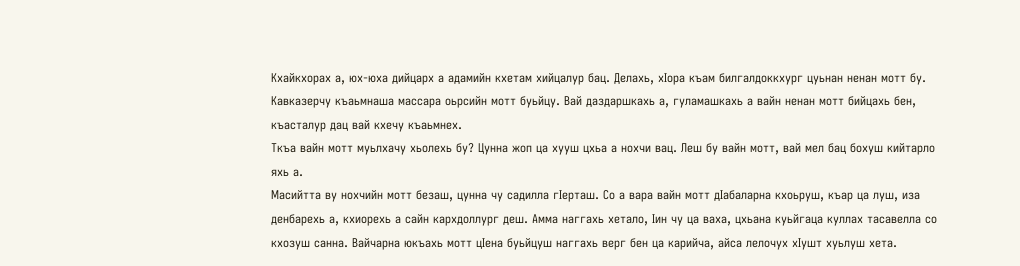Кхайкхорах а, юх-юха дийцарх а адамийн кхетам хийцалур бац. Делахь, хIора къам билгалдоккхург цуьнан ненан мотт бу. Кавказерчу къаьмнаша массара оьрсийн мотт буьйцу. Вай даздаршкахь а, гуламашкахь а вайн ненан мотт бийцахь бен, къасталур дац вай кхечу къаьмнех.
Ткъа вайн мотт муьлхачу хьолехь бу? Цунна жоп ца хууш цхьа а нохчи вац. Леш бу вайн мотт, вай мел бац бохуш кийтарло яхь а.
Масийтта ву нохчийн мотт безаш, цунна чу садилла гIерташ. Со а вара вайн мотт дIабаларна кхоьруш, къар ца луш, иза денбарехь а, кхиорехь а сайн кархдоллург деш. Амма наггахь хетало, Iин чу ца ваха, цхьана куьйгаца куллах тасавелла со кхозуш санна. Вайчарна юкъахь мотт цIена буьйцуш наггахь верг бен ца карийча, айса лелочух хIушт хуьлуш хета.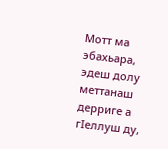Мотт ма эбахьара, эдеш долу меттанаш дерриге а гIеллуш ду,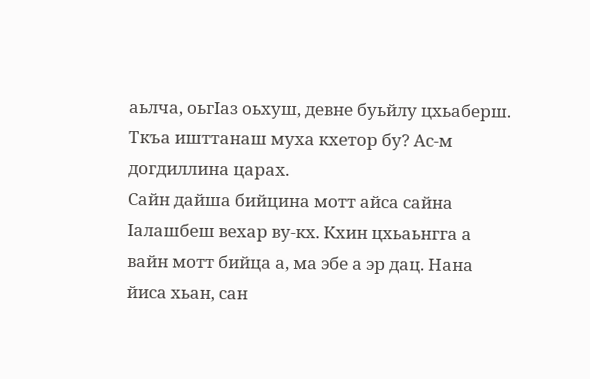аьлча, оьгIаз оьхуш, девне буьйлу цхьаберш. Ткъа ишттанаш муха кхетор бу? Ас-м догдиллина царах.
Сайн дайша бийцина мотт айса сайна Iалашбеш вехар ву-кх. Кхин цхьаьнгга а вайн мотт бийца а, ма эбе а эр дац. Нана йиса хьан, сан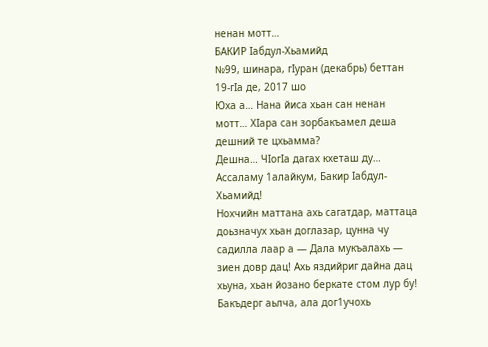ненан мотт…
БАКИР Iабдул-Хьамийд
№99, шинара, гIуран (декабрь) беттан 19-гIа де, 2017 шо
Юха а… Нана йиса хьан сан ненан мотт… Хӏара сан зорбакъамел деша дешний те цхьамма?
Дешна… ЧIогIа дагах кхеташ ду…
Ассаламу 1алайкум, Бакир Iабдул-Хьамийд!
Нохчийн маттана ахь сагатдар, маттаца доьзначух хьан доглазар, цунна чу садилла лаар а — Дала мукъалахь — зиен довр дац! Ахь яздийриг дайна дац хьуна, хьан йозано беркате стом лур бу!
Бакъдерг аьлча, ала дог1учохь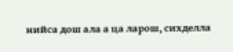нийса дош ала а ца ларош, сихделла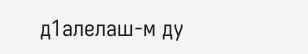д1алелаш-м ду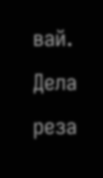вай.
Дела реза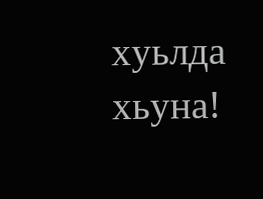хуьлда хьуна!